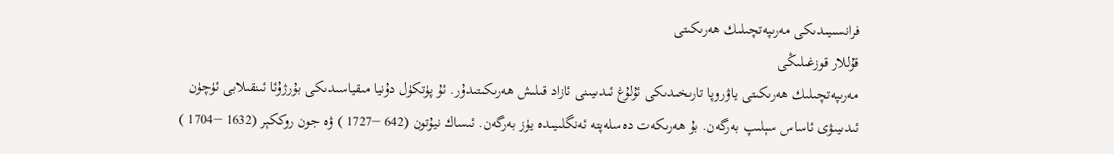فرانسىيىدىكى مەرىپەتچىلىك ھەرىكىتى
قۇللار قوزغىلىڭى
مەرىپەتچىلىك ھەرىكىتى ياۋروپا تارىخىدىكى ئۇلۇغ ئىدىيىنى ئازاد قىلىش ھەرىكىتىدۇر. ئۇ پۈتكۈل دۇنيا مىقياسىدىكى بۇرژۇئا ئىنقىلابى ئۈچۈن ئىدىيىۋى ئاساس سېلىپ بەرگەن. بۇ ھەرىكەت دەسلەپتە ئەنگلىيىدە يۈز بەرگەن. ئىساك نيۇتون (642 −1727 ) ۋە جون روككېر (1632 −1704 )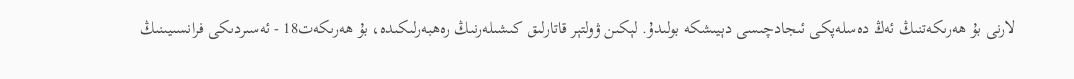لارنى بۇ ھەرىكەتنىڭ ئەڭ دەسلەپكى ئىجادچىسى دېيىشكە بولىدۇ. لېكىن ۋولتېر قاتارلىق كىشىلەرنىڭ رەھبەرلىكىدە، بۇ ھەرىكەت18 - ئەسىردىكى فرانسىيىنىڭ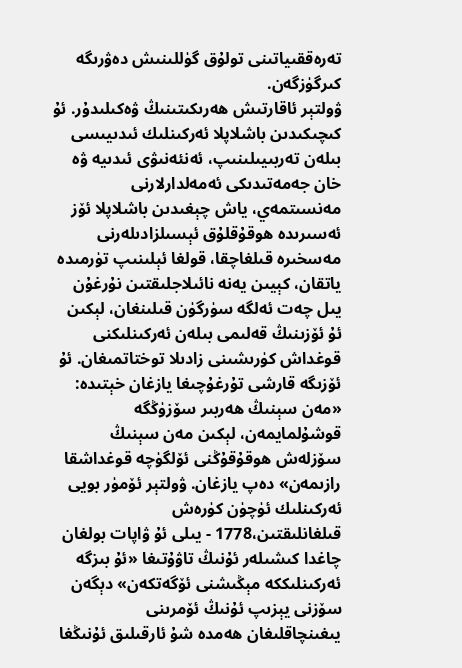تەرەققىياتىنى تولۇق گۈللىنىش دەۋرىگە كىرگۈزگەن.
ۋولتېر ئاقارتىش ھەرىكىتىنىڭ ۋەكىلىدۇر. ئۇ كىچىكىدىن باشلاپلا ئەركىنلىك ئىدىيىسى بىلەن تەربىيىلىنىپ، ئەنئەنىۋى ئىدىيە ۋە خان جەمەتىدىكى ئەمەلدارلارنى مەنسىتمەي، ياش چېغىدىن باشلاپلا ئۆز ئەسىرىدە ھوقۇقلۇق ئېسىلزادىلەرنى مەسخىرە قىلغاچقا، قولغا ئېلىنىپ تۈرمىدە ياتقان، كېيىن يەنە نائىلاجلىقتىن نۇرغۇن يىل چەت ئەلگە سۈرگۈن قىلىنغان، لېكىن ئۇ ئۆزىنىڭ قەلىمى بىلەن ئەركىنلىكنى قوغداش كۈرىشىنى زادىلا توختاتمىغان. ئۇ ئۆزىگە قارشى تۇرغۇچىغا يازغان خېتىدە: «مەن سېنىڭ ھەربىر سۆزۈڭگە قوشۇلمايمەن، لېكىن مەن سېنىڭ سۆزلەش ھوقۇقۇڭنى ئۆلگۈچە قوغداشقا رازىمەن» دەپ يازغان. ۋولتېر ئۆمۈر بويى ئەركىنلىك ئۈچۈن كۈرەش قىلغانلىقتىن،1778 - يىلى ئۇ ۋاپات بولغان چاغدا كىشىلەر ئۇنىڭ تاۋۇتىغا «ئۇ بىزگە ئەركىنلىككە مېڭىشنى ئۆگەتكەن» دېگەن سۆزنى يېزىپ ئۇنىڭ ئۆمرىنى يىغىنچاقلىغان ھەمدە شۇ ئارقىلىق ئۇنىڭغا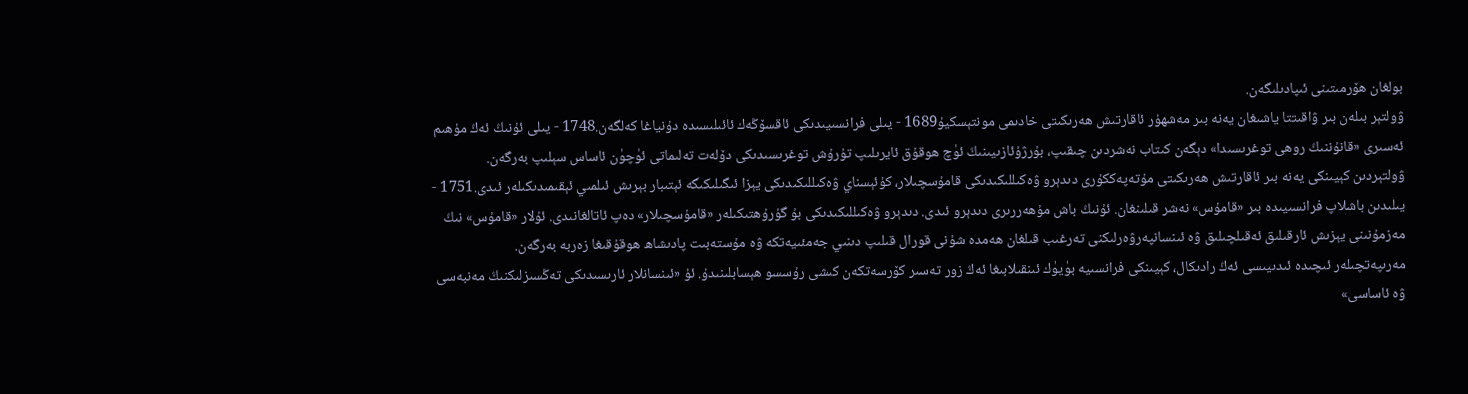بولغان ھۆرمىتىنى ئىپادىلىگەن.
ۋولتېر بىلەن بىر ۋاقىتتا ياشىغان يەنە بىر مەشھۇر ئاقارتىش ھەرىكىتى خادىمى مونتېسكيۇ1689 - يىلى فرانسىيىدىكى ئاقسۆڭەك ئائىلىسىدە دۇنياغا كەلگەن.1748 - يىلى ئۇنىڭ ئەڭ مۇھىم ئەسىرى «قانۇننىڭ روھى توغرىسىدا» دېگەن كىتاب نەشردىن چىقىپ، بۇرژۇئازىيىنىڭ ئۈچ ھوقۇق ئايرىلىپ تۇرۇش توغرىسىدىكى دۆلەت تەلىماتى ئۈچۈن ئاساس سېلىپ بەرگەن.
ۋولتېردىن كېيىنكى يەنە بىر ئاقارتىش ھەرىكىتى مۇتەپەككۇرى دىدېرو ۋەكىللىكىدىكى قامۇسچىلار، كۇئېسناي ۋەكىللىكىدىكى يېزا ئىگىلىكىگە ئېتىبار بېرىش ئىلمىي ئېقىمىدىكىلەر ئىدى.1751 - يىلىدىن باشلاپ فرانسىيىدە بىر «قامۇس» نەشر قىلىنغان. ئۇنىڭ باش مۇھەررىرى دىدېرو ئىدى. دىدېرو ۋەكىللىكىدىكى بۇ گۇرۇھتىكىلەر «قامۇسچىلار» دەپ ئاتالغانىدى. ئۇلار «قامۇس» نىڭ مەزمۇنىنى يېزىش ئارقىلىق ئەقىلچىلىق ۋە ئىنسانپەرۋەرلىكنى تەرغىب قىلغان ھەمدە شۇنى قورال قىلىپ دىنىي جەمئىيەتكە ۋە مۇستەبىت پادىشاھ ھوقۇقىغا زەربە بەرگەن.
مەرىپەتچىلەر ئىچىدە ئىدىيىسى ئەڭ رادىكال، كېيىنكى فرانسىيە بۈيۈك ئىنقىلابىغا ئەڭ زور تەسىر كۆرسەتكەن كىشى رۇسسو ھېسابلىنىدۇ. ئۇ «ئىنسانلار ئارىسىدىكى تەڭسىزلىكنىڭ مەنبەسى ۋە ئاساسى»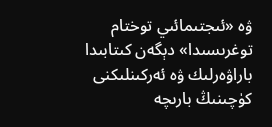ۋە «ئىجتىمائىي توختام توغرىسىدا» دېگەن كىتابىدا باراۋەرلىك ۋە ئەركىنلىكنى كۈچىنىڭ بارىچە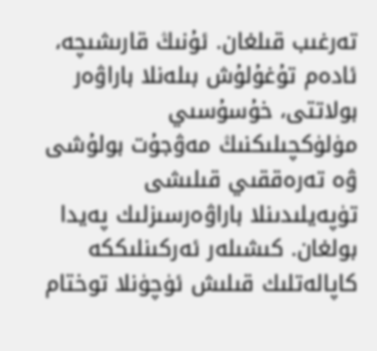تەرغىب قىلغان. ئۇنىڭ قارىشىچە، ئادەم تۇغۇلۇش بىلەنلا باراۋەر بولاتتى، خۇسۇسىي مۈلۈكچىلىكنىڭ مەۋجۇت بولۇشى ۋە تەرەققىي قىلىشى تۈپەيلىدىنلا باراۋەرسىزلىك پەيدا بولغان. كىشىلەر ئەركىنلىككە كاپالەتلىك قىلىش ئۈچۈنلا توختام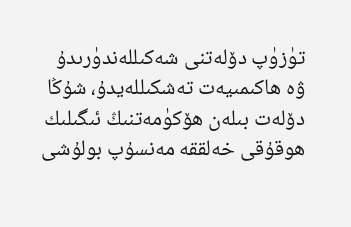تۈزۈپ دۆلەتنى شەكىللەندۈرىدۇ ۋە ھاكىمىيەت تەشكىللەيدۇ، شۇڭا دۆلەت بىلەن ھۆكۈمەتنىڭ ئىگىلىك ھوقۇقى خەلققە مەنسۇپ بولۇشى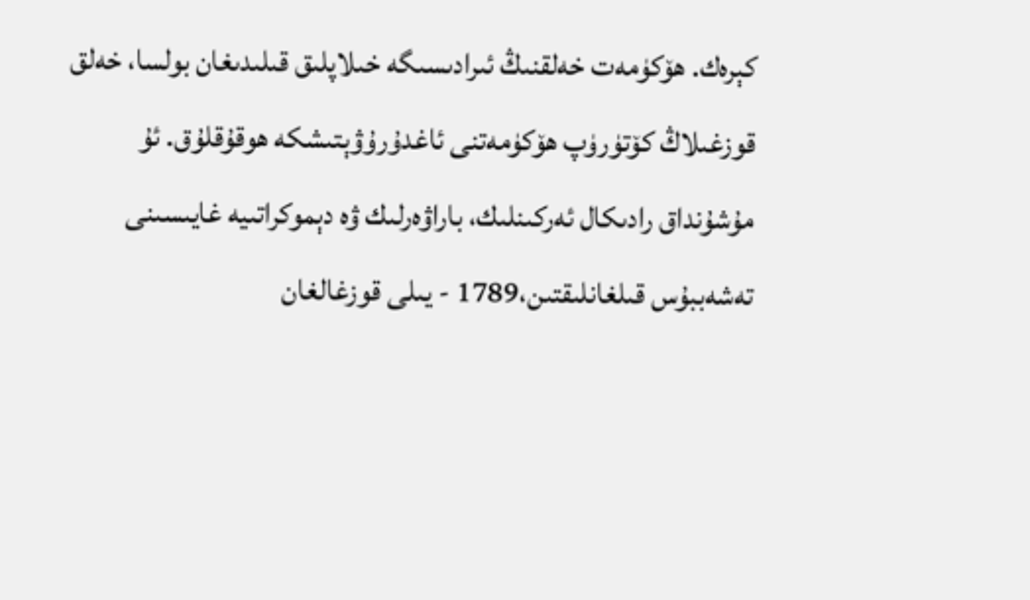كېرەك. ھۆكۈمەت خەلقنىڭ ئىرادىسىگە خىلاپلىق قىلىدىغان بولسا، خەلق قوزغىلاڭ كۆتۈرۈپ ھۆكۈمەتنى ئاغدۇرۇۋېتىشكە ھوقۇقلۇق. ئۇ مۇشۇنداق رادىكال ئەركىنلىك، باراۋەرلىك ۋە دېموكراتىيە غايىسىنى تەشەببۇس قىلغانلىقتىن،1789 - يىلى قوزغالغان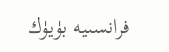فرانسىيە بۈيۈك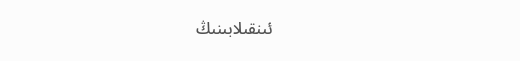ئىنقىلابىنىڭ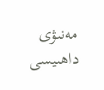مەنىۋى داھىيسى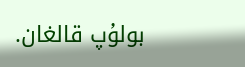بولۇپ قالغان.